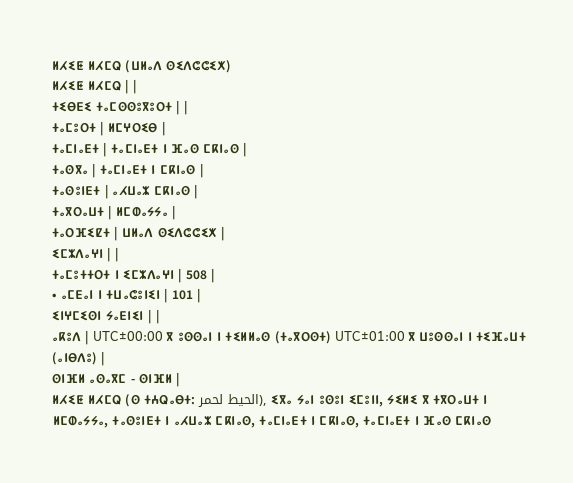ⵍⵃⵉⵟ ⵍⵃⵎⵕ (ⵡⵍⴰⴷ ⵙⵉⴷⵛⵛⵉⵅ)
ⵍⵃⵉⵟ ⵍⵃⵎⵕ | |
ⵜⵉⴱⴹⵉ ⵜⴰⵎⵙⵙⵓⴳⵓⵔⵜ | |
ⵜⴰⵎⵓⵔⵜ | ⵍⵎⵖⵔⵉⴱ |
ⵜⴰⵎⵏⴰⴹⵜ | ⵜⴰⵎⵏⴰⴹⵜ ⵏ ⴼⴰⵙ ⵎⴽⵏⴰⵙ |
ⵜⴰⵙⴳⴰ | ⵜⴰⵎⵏⴰⴹⵜ ⵏ ⵎⴽⵏⴰⵙ |
ⵜⴰⵙⵓⵏⴹⵜ | ⴰⵃⵡⴰⵣ ⵎⴽⵏⴰⵙ |
ⵜⴰⴳⵔⴰⵡⵜ | ⵍⵎⵀⴰⵢⵢⴰ |
ⵜⴰⵔⴼⵉⵇⵜ | ⵡⵍⴰⴷ ⵙⵉⴷⵛⵛⵉⵅ |
ⵉⵎⵣⴷⴰⵖⵏ | |
ⵜⴰⵎⵓⵜⵜⵔⵜ ⵏ ⵉⵎⵣⴷⴰⵖⵏ | 508 |
• ⴰⵎⴹⴰⵏ ⵏ ⵜⵡⴰⵛⵓⵏⵉⵏ | 101 |
ⵉⵏⵖⵎⵉⵙⵏ ⵢⴰⴹⵏⵉⵏ | |
ⴰⴽⵓⴷ | UTC±00:00 ⴳ ⵓⵙⵙⴰⵏ ⵏ ⵜⵉⵍⵍⴰⵙ (ⵜⴰⴳⵔⵙⵜ) UTC±01:00 ⴳ ⵡⵓⵙⵙⴰⵏ ⵏ ⵜⵉⴼⴰⵡⵜ (ⴰⵏⴱⴷⵓ) |
ⵙⵏⴼⵍ ⴰⵙⴰⴳⵎ - ⵙⵏⴼⵍ |
ⵍⵃⵉⵟ ⵍⵃⵎⵕ (ⵙ ⵜⵄⵕⴰⴱⵜ: الحيط لحمر), ⵉⴳⴰ ⵢⴰⵏ ⵓⵙⵓⵏ ⵉⵎⵓⵏⵏ, ⵢⵉⵍⵉ ⴳ ⵜⴳⵔⴰⵡⵜ ⵏ ⵍⵎⵀⴰⵢⵢⴰ, ⵜⴰⵙⵓⵏⴹⵜ ⵏ ⴰⵃⵡⴰⵣ ⵎⴽⵏⴰⵙ, ⵜⴰⵎⵏⴰⴹⵜ ⵏ ⵎⴽⵏⴰⵙ, ⵜⴰⵎⵏⴰⴹⵜ ⵏ ⴼⴰⵙ ⵎⴽⵏⴰⵙ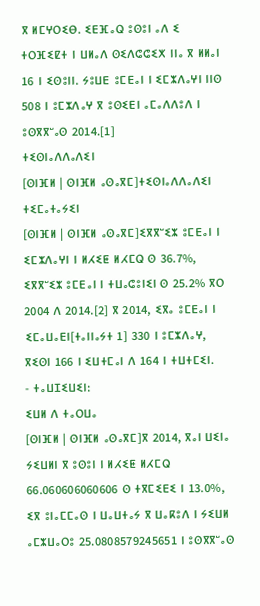ⴳ ⵍⵎⵖⵔⵉⴱ. ⵉⴹⴼⴰⵕ ⵓⵙⵓⵏ ⴰⴷ ⵉ ⵜⵔⴼⵉⵇⵜ ⵏ ⵡⵍⴰⴷ ⵙⵉⴷⵛⵛⵉⵅ ⵏⵏⴰ ⴳ ⵍⵍⴰⵏ 16 ⵏ ⵉⵙⵓⵏⵏ. ⵢⵓⵡⴹ ⵓⵎⴹⴰⵏ ⵏ ⵉⵎⵣⴷⴰⵖⵏ ⵏⵏⵙ 508 ⵏ ⵓⵎⵣⴷⴰⵖ ⴳ ⵓⵙⵉⴹⵏ ⴰⵎⴰⴷⴷⵓⴷ ⵏ ⵓⵙⴳⴳⵯⴰⵙ 2014.[1]
ⵜⵉⵙⵏⴰⴷⴷⴰⴷⵉⵏ
[ⵙⵏⴼⵍ | ⵙⵏⴼⵍ ⴰⵙⴰⴳⵎ]ⵜⵉⵙⵏⴰⴷⴷⴰⴷⵉⵏ ⵜⵉⵎⴰⵜⴰⵢⵉⵏ
[ⵙⵏⴼⵍ | ⵙⵏⴼⵍ ⴰⵙⴰⴳⵎ]ⵉⴳⴳⵯⵉⵣ ⵓⵎⴹⴰⵏ ⵏ ⵉⵎⵣⴷⴰⵖⵏ ⵏ ⵍⵃⵉⵟ ⵍⵃⵎⵕ ⵙ 36.7%, ⵉⴳⴳⵯⵉⵣ ⵓⵎⴹⴰⵏ ⵏ ⵜⵡⴰⵛⵓⵏⵉⵏ ⵙ 25.2% ⴳⵔ 2004 ⴷ 2014.[2] ⴳ 2014, ⵉⴳⴰ ⵓⵎⴹⴰⵏ ⵏ ⵉⵎⴰⵡⴰⴹⵏ[ⵜⴰⵏⵏⴰⵢⵜ 1] 330 ⵏ ⵓⵎⵣⴷⴰⵖ, ⴳⵉⵙⵏ 166 ⵏ ⵉⵡⵜⵎⴰⵏ ⴷ 164 ⵏ ⵜⵡⵜⵎⵉⵏ.
- ⵜⴰⵡⵊⵉⵡⵉⵏ:
ⵉⵡⵍ ⴷ ⵜⴰⵔⵡⴰ
[ⵙⵏⴼⵍ | ⵙⵏⴼⵍ ⴰⵙⴰⴳⵎ]ⴳ 2014, ⴳⴰⵏ ⵡⵉⵏⴰ ⵢⵉⵡⵍⵏ ⴳ ⵓⵙⵓⵏ ⵏ ⵍⵃⵉⵟ ⵍⵃⵎⵕ 66.060606060606 ⵙ ⵜⴳⵎⵉⴹⵉ ⵏ 13.0%, ⵉⴳ ⵓⵏⴰⵎⵎⴰⵙ ⵏ ⵡⴰⵡⵜⴰⵢ ⴳ ⵡⴰⴽⵓⴷ ⵏ ⵢⵉⵡⵍ ⴰⵎⵣⵡⴰⵔⵓ 25.0808579245651 ⵏ ⵓⵙⴳⴳⵯⴰⵙ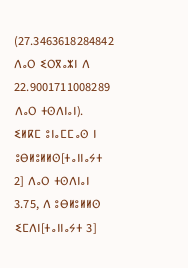(27.3463618284842 ⴷⴰⵔ ⵉⵔⴳⴰⵣⵏ ⴷ 22.9001711008289 ⴷⴰⵔ ⵜⵙⴷⵏⴰⵏ). ⵉⵍⴽⵎ ⵓⵏⴰⵎⵎⴰⵙ ⵏ ⵓⴱⵍⵓⵍⵍⵙ[ⵜⴰⵏⵏⴰⵢⵜ 2] ⴷⴰⵔ ⵜⵙⴷⵏⴰⵏ 3.75, ⴷ ⵓⴱⵍⵓⵍⵍⵙ ⵉⵎⴷⵏ[ⵜⴰⵏⵏⴰⵢⵜ 3]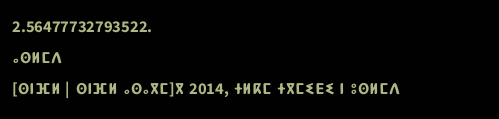2.56477732793522.
ⴰⵙⵍⵎⴷ
[ⵙⵏⴼⵍ | ⵙⵏⴼⵍ ⴰⵙⴰⴳⵎ]ⴳ 2014, ⵜⵍⴽⵎ ⵜⴳⵎⵉⴹⵉ ⵏ ⵓⵙⵍⵎⴷ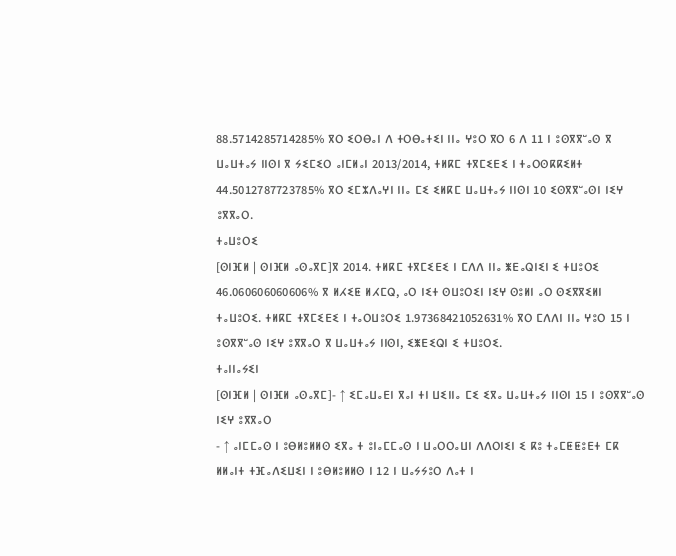88.5714285714285% ⴳⵔ ⵉⵔⴱⴰⵏ ⴷ ⵜⵔⴱⴰⵜⵉⵏ ⵏⵏⴰ ⵖⵓⵔ ⴳⵔ 6 ⴷ 11 ⵏ ⵓⵙⴳⴳⵯⴰⵙ ⴳ ⵡⴰⵡⵜⴰⵢ ⵏⵏⵙⵏ ⴳ ⵢⵉⵎⵉⵔ ⴰⵏⵎⵍⴰⵏ 2013/2014, ⵜⵍⴽⵎ ⵜⴳⵎⵉⴹⵉ ⵏ ⵜⴰⵔⵙⴽⴽⵉⵍⵜ 44.5012787723785% ⴳⵔ ⵉⵎⵣⴷⴰⵖⵏ ⵏⵏⴰ ⵎⵉ ⵉⵍⴽⵎ ⵡⴰⵡⵜⴰⵢ ⵏⵏⵙⵏ 10 ⵉⵙⴳⴳⵯⴰⵙⵏ ⵏⵉⵖ ⵓⴳⴳⴰⵔ.
ⵜⴰⵡⵓⵔⵉ
[ⵙⵏⴼⵍ | ⵙⵏⴼⵍ ⴰⵙⴰⴳⵎ]ⴳ 2014. ⵜⵍⴽⵎ ⵜⴳⵎⵉⴹⵉ ⵏ ⵎⴷⴷ ⵏⵏⴰ ⵥⴹⴰⵕⵏⵉⵏ ⵉ ⵜⵡⵓⵔⵉ 46.060606060606% ⴳ ⵍⵃⵉⵟ ⵍⵃⵎⵕ, ⴰⵔ ⵏⵉⵜ ⵙⵡⵓⵔⵉⵏ ⵏⵉⵖ ⵙⵓⵍⵏ ⴰⵔ ⵙⵉⴳⴳⵉⵍⵏ ⵜⴰⵡⵓⵔⵉ. ⵜⵍⴽⵎ ⵜⴳⵎⵉⴹⵉ ⵏ ⵜⴰⵔⵡⵓⵔⵉ 1.97368421052631% ⴳⵔ ⵎⴷⴷⵏ ⵏⵏⴰ ⵖⵓⵔ 15 ⵏ ⵓⵙⴳⴳⵯⴰⵙ ⵏⵉⵖ ⵓⴳⴳⴰⵔ ⴳ ⵡⴰⵡⵜⴰⵢ ⵏⵏⵙⵏ, ⵉⵥⴹⵉⵕⵏ ⵉ ⵜⵡⵓⵔⵉ.
ⵜⴰⵏⵏⴰⵢⵉⵏ
[ⵙⵏⴼⵍ | ⵙⵏⴼⵍ ⴰⵙⴰⴳⵎ]- ↑ ⵉⵎⴰⵡⴰⴹⵏ ⴳⴰⵏ ⵜⵏ ⵡⵉⵏⵏⴰ ⵎⵉ ⵉⴳⴰ ⵡⴰⵡⵜⴰⵢ ⵏⵏⵙⵏ 15 ⵏ ⵓⵙⴳⴳⵯⴰⵙ ⵏⵉⵖ ⵓⴳⴳⴰⵔ
- ↑ ⴰⵏⵎⵎⴰⵙ ⵏ ⵓⴱⵍⵓⵍⵍⵙ ⵉⴳⴰ ⵜ ⵓⵏⴰⵎⵎⴰⵙ ⵏ ⵡⴰⵔⵔⴰⵡⵏ ⴷⴷⵔⵏⵉⵏ ⵉ ⴽⵓ ⵜⴰⵎⵟⵟⵓⴹⵜ ⵎⴽ ⵍⵍⴰⵏⵜ ⵜⴼⴰⴷⵉⵡⵉⵏ ⵏ ⵓⴱⵍⵓⵍⵍⵙ ⵏ 12 ⵏ ⵡⴰⵢⵢⵓⵔ ⴷⴰⵜ ⵏ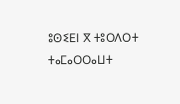ⵓⵙⵉⴹⵏ ⴳ ⵜⵓⵔⴷⵔⵜ ⵜⴰⵎⴰⵔⵔⴰⵡⵜ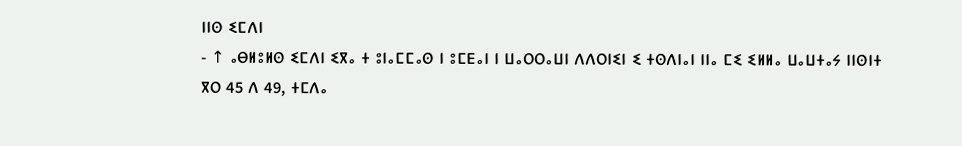ⵏⵏⵙ ⵉⵎⴷⵏ
- ↑ ⴰⴱⵍⵓⵍⵙ ⵉⵎⴷⵏ ⵉⴳⴰ ⵜ ⵓⵏⴰⵎⵎⴰⵙ ⵏ ⵓⵎⴹⴰⵏ ⵏ ⵡⴰⵔⵔⴰⵡⵏ ⴷⴷⵔⵏⵉⵏ ⵉ ⵜⵙⴷⵏⴰⵏ ⵏⵏⴰ ⵎⵉ ⵉⵍⵍⴰ ⵡⴰⵡⵜⴰⵢ ⵏⵏⵙⵏⵜ ⴳⵔ 45 ⴷ 49, ⵜⵎⴷⴰ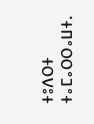ⵜⵓⴷⵔⵜ ⵜⴰⵎⴰⵔⵔⴰⵡⵜ.